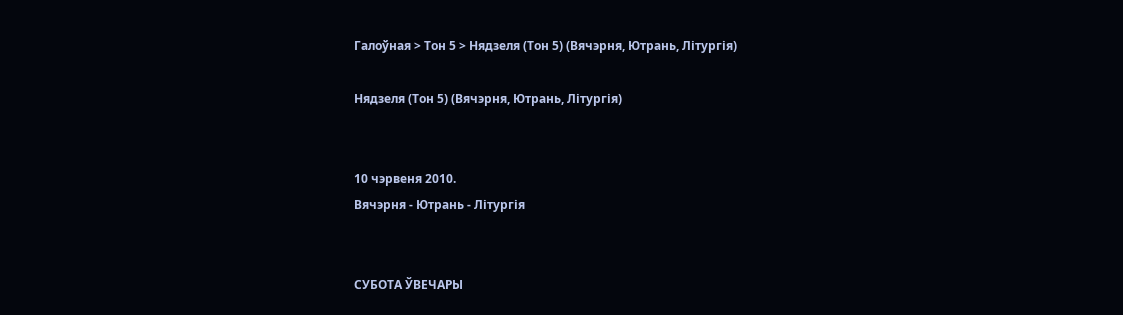Галоўная > Тон 5 > Нядзеля (Тон 5) (Вячэрня, Ютрань, Літургія)

Нядзеля (Тон 5) (Вячэрня, Ютрань, Літургія)


10 чэрвеня 2010.
Вячэрня - Ютрань - Літургія


СУБОТА ЎВЕЧАРЫ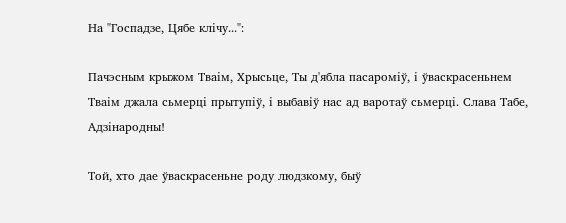На "Госпадзе, Цябе клічу...":

Пачэсным крыжом Тваім, Хрысьце, Ты д'ябла пасароміў, і ўваскрасеньнем Тваім джала сьмерці прытупіў, і выбавіў нас ад варотаў сьмерці. Слава Табе, Адзінародны!

Той, хто дае ўваскрасеньне роду людзкому, быў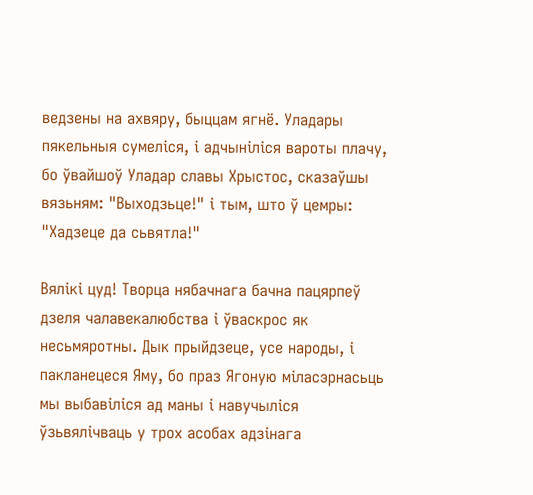ведзены на ахвяру, быццам ягнё. Уладары пякельныя сумеліся, і адчыніліся вароты плачу, бо ўвайшоў Уладар славы Хрыстос, сказаўшы вязьням: "Выходзьце!" і тым, што ў цемры: "Хадзеце да сьвятла!"

Вялікі цуд! Творца нябачнага бачна пацярпеў дзеля чалавекалюбства і ўваскрос як несьмяротны. Дык прыйдзеце, усе народы, і пакланецеся Яму, бо праз Ягоную міласэрнасьць мы выбавіліся ад маны і навучыліся ўзьвялічваць у трох асобах адзінага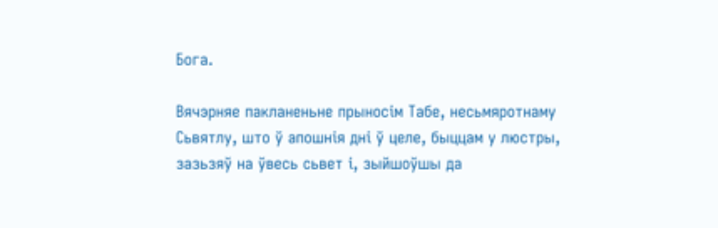Бога.

Вячэрняе пакланеньне прыносім Табе, несьмяротнаму Сьвятлу, што ў апошнія дні ў целе, быццам у люстры, зазьзяў на ўвесь сьвет і, зыйшоўшы да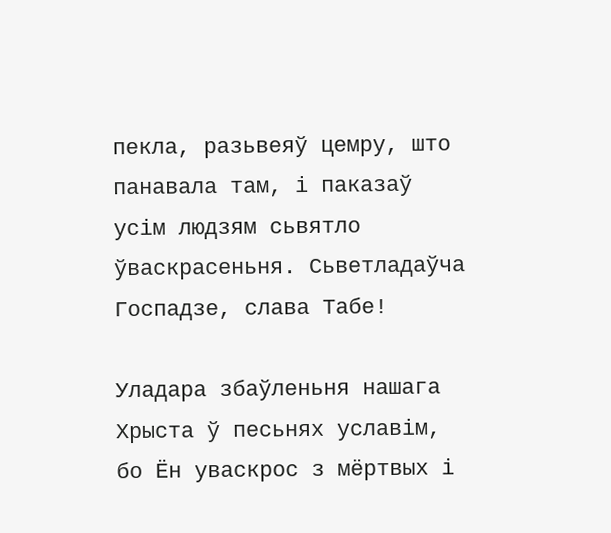пекла, разьвеяў цемру, што панавала там, і паказаў усім людзям сьвятло ўваскрасеньня. Сьветладаўча Госпадзе, слава Табе!

Уладара збаўленьня нашага Хрыста ў песьнях уславім, бо Ён уваскрос з мёртвых і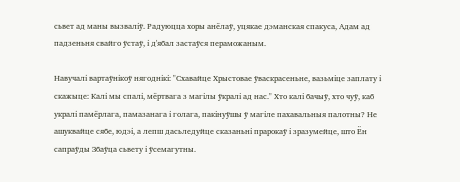сьвет ад маны вызваліў. Радуюцца хоры анёлаў, уцякае дэманская спакуса, Адам ад падзеньня свайго ўстаў, і д'ябал застаўся пераможаным.

Навучалі вартаўнікоў нягоднікі: "Схавайце Хрыстовае ўваскрасеньне, вазьміце заплату і скажыце: Калі мы спалі, мёртвага з магілы ўкралі ад нас." Хто калі бачыў, хто чуў, каб укралі памёрлага, памазанага і голага, пакінуўшы ў магіле пахавальныя палотны? Не ашуквайце сябе, юдэі, а лепш дасьледуйце сказаньні прарокаў і зразумейце, што Ён сапраўды Збаўца сьвету і ўсемагутны.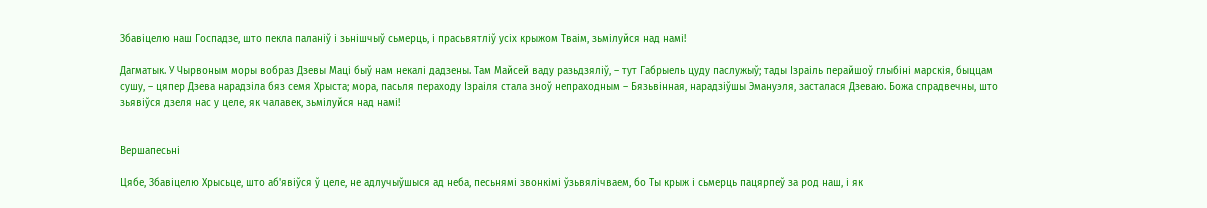Збавіцелю наш Госпадзе, што пекла паланіў і зьнішчыў сьмерць, і прасьвятліў усіх крыжом Тваім, зьмілуйся над намі!

Дагматык. У Чырвоным моры вобраз Дзевы Маці быў нам некалі дадзены. Там Майсей ваду разьдзяліў, – тут Габрыель цуду паслужыў; тады Ізраіль перайшоў глыбіні марскія, быццам сушу, – цяпер Дзева нарадзіла бяз семя Хрыста; мора, пасьля пераходу Ізраіля стала зноў непраходным – Бязьвінная, нарадзіўшы Эмануэля, засталася Дзеваю. Божа спрадвечны, што зьявіўся дзеля нас у целе, як чалавек, зьмілуйся над намі!


Вершапесьні

Цябе, Збавіцелю Хрысьце, што аб'явіўся ў целе, не адлучыўшыся ад неба, песьнямі звонкімі ўзьвялічваем, бо Ты крыж і сьмерць пацярпеў за род наш, і як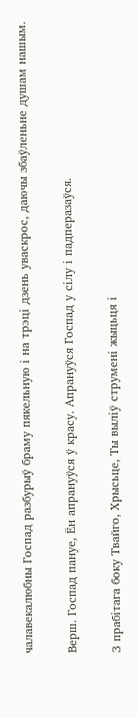чалавекалюбны Госпад разбурыў браму пякельную і на трэці дзень уваскрос, даючы збаўленьне душам нашым.

Верш. Госпад пануе, Ён апрануўся ў красу. Апрануўся Госпад у сілу і падперазаўся.

З прабітага боку Твайго, Хрысьце, Ты выліў струмені жыцьця і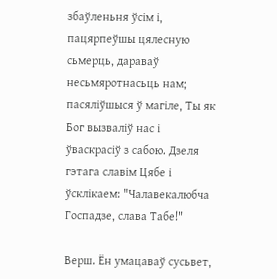збаўленьня ўсім і, пацярпеўшы цялесную сьмерць, дараваў несьмяротнасьць нам; пасяліўшыся ў магіле, Ты як Бог вызваліў нас і ўваскрасіў з сабою. Дзеля гэтага славім Цябе і ўсклікаем: "Чалавекалюбча Госпадзе, слава Табе!"

Верш. Ён умацаваў сусьвет,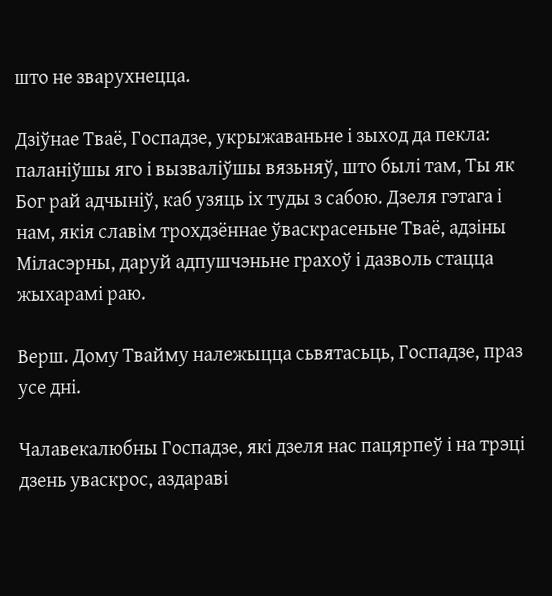што не зварухнецца.

Дзіўнае Тваё, Госпадзе, укрыжаваньне і зыход да пекла: паланіўшы яго і вызваліўшы вязьняў, што былі там, Ты як Бог рай адчыніў, каб узяць іх туды з сабою. Дзеля гэтага і нам, якія славім трохдзённае ўваскрасеньне Тваё, адзіны Міласэрны, даруй адпушчэньне грахоў і дазволь стацца жыхарамі раю.

Верш. Дому Твайму належыцца сьвятасьць, Госпадзе, праз усе дні.

Чалавекалюбны Госпадзе, які дзеля нас пацярпеў і на трэці дзень уваскрос, аздараві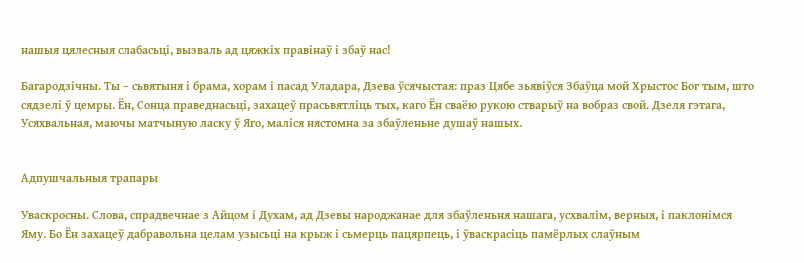нашыя цялесныя слабасьці, вызваль ад цяжкіх правінаў і збаў нас!

Багародзічны. Ты – сьвятыня і брама, хорам і пасад Уладара, Дзева ўсячыстая: праз Цябе зьявіўся Збаўца мой Хрыстос Бог тым, што сядзелі ў цемры. Ён, Сонца праведнасьці, захацеў прасьвятліць тых, каго Ён сваёю рукою стварыў на вобраз свой. Дзеля гэтага, Усяхвальная, маючы матчыную ласку ў Яго, маліся нястомна за збаўленьне душаў нашых.


Адпушчальныя трапары

Уваскросны. Слова, спрадвечнае з Айцом і Духам, ад Дзевы народжанае для збаўленьня нашага, усхвалім, верныя, і паклонімся Яму. Бо Ён захацеў дабравольна целам узысьці на крыж і сьмерць пацярпець, і ўваскрасіць памёрлых слаўным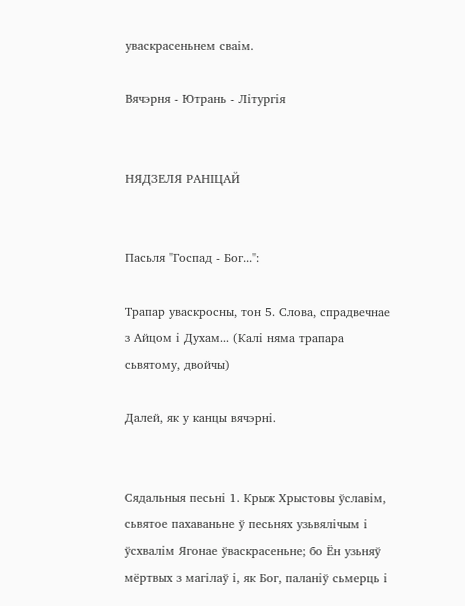уваскрасеньнем сваім.

Вячэрня - Ютрань - Літургія


НЯДЗЕЛЯ РАНІЦАЙ


Пасьля "Госпад - Бог...":

Трапар уваскросны, тон 5. Слова, спрадвечнае з Айцом і Духам... (Калі няма трапара сьвятому, двойчы)

Далей, як у канцы вячэрні.


Сядальныя песьні 1. Крыж Хрыстовы ўславім, сьвятое пахаваньне ў песьнях узьвялічым і ўсхвалім Ягонае ўваскрасеньне; бо Ён узьняў мёртвых з магілаў і, як Бог, паланіў сьмерць і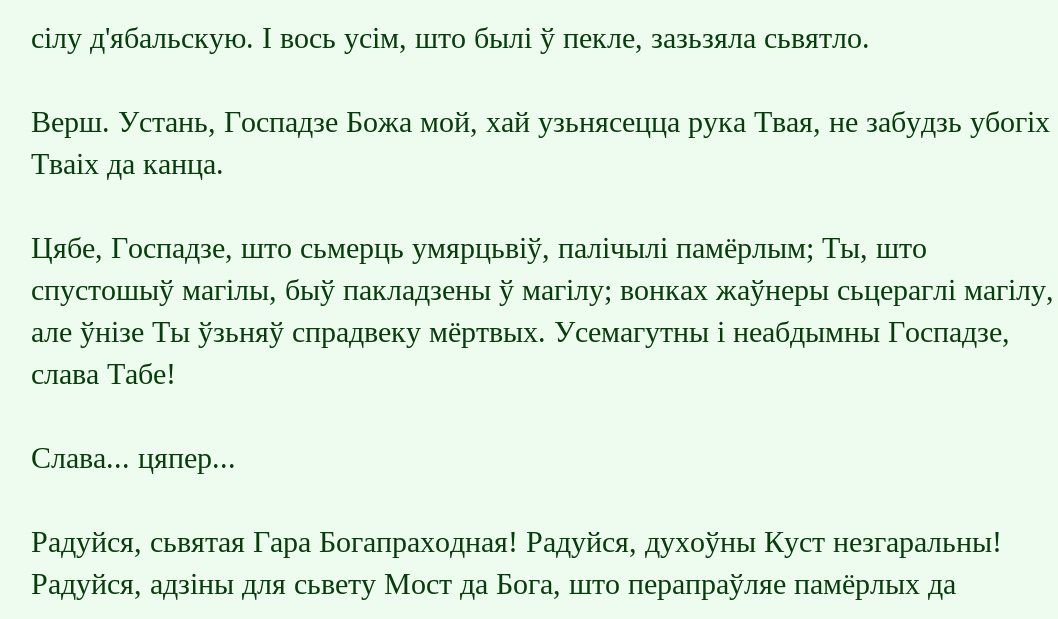сілу д'ябальскую. І вось усім, што былі ў пекле, зазьзяла сьвятло.

Верш. Устань, Госпадзе Божа мой, хай узьнясецца рука Твая, не забудзь убогіх Тваіх да канца.

Цябе, Госпадзе, што сьмерць умярцьвіў, палічылі памёрлым; Ты, што спустошыў магілы, быў пакладзены ў магілу; вонках жаўнеры сьцераглі магілу, але ўнізе Ты ўзьняў спрадвеку мёртвых. Усемагутны і неабдымны Госпадзе, слава Табе!

Слава... цяпер...

Радуйся, сьвятая Гара Богапраходная! Радуйся, духоўны Куст незгаральны! Радуйся, адзіны для сьвету Мост да Бога, што перапраўляе памёрлых да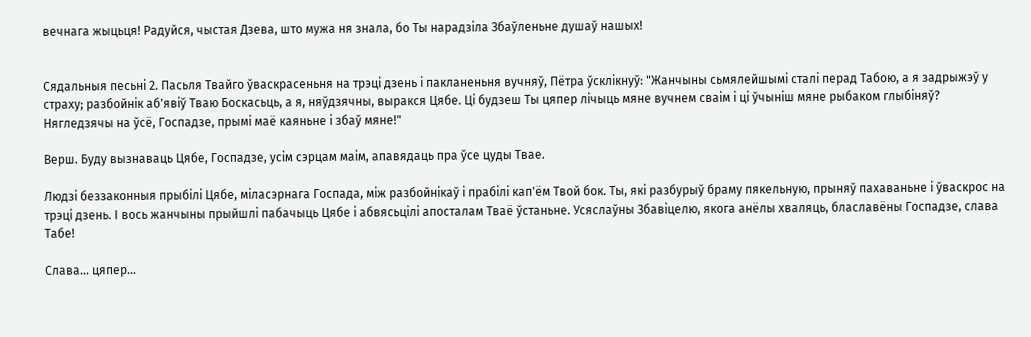вечнага жыцьця! Радуйся, чыстая Дзева, што мужа ня знала, бо Ты нарадзіла Збаўленьне душаў нашых!


Сядальныя песьні 2. Пасьля Твайго ўваскрасеньня на трэці дзень і пакланеньня вучняў, Пётра ўсклікнуў: "Жанчыны сьмялейшымі сталі перад Табою, а я задрыжэў у страху; разбойнік аб'явіў Тваю Боскасьць, а я, няўдзячны, выракся Цябе. Ці будзеш Ты цяпер лічыць мяне вучнем сваім і ці ўчыніш мяне рыбаком глыбіняў? Нягледзячы на ўсё, Госпадзе, прымі маё каяньне і збаў мяне!"

Верш. Буду вызнаваць Цябе, Госпадзе, усім сэрцам маім, апавядаць пра ўсе цуды Твае.

Людзі беззаконныя прыбілі Цябе, міласэрнага Госпада, між разбойнікаў і прабілі кап'ём Твой бок. Ты, які разбурыў браму пякельную, прыняў пахаваньне і ўваскрос на трэці дзень. І вось жанчыны прыйшлі пабачыць Цябе і абвясьцілі апосталам Тваё ўстаньне. Усяслаўны Збавіцелю, якога анёлы хваляць, блаславёны Госпадзе, слава Табе!

Слава... цяпер...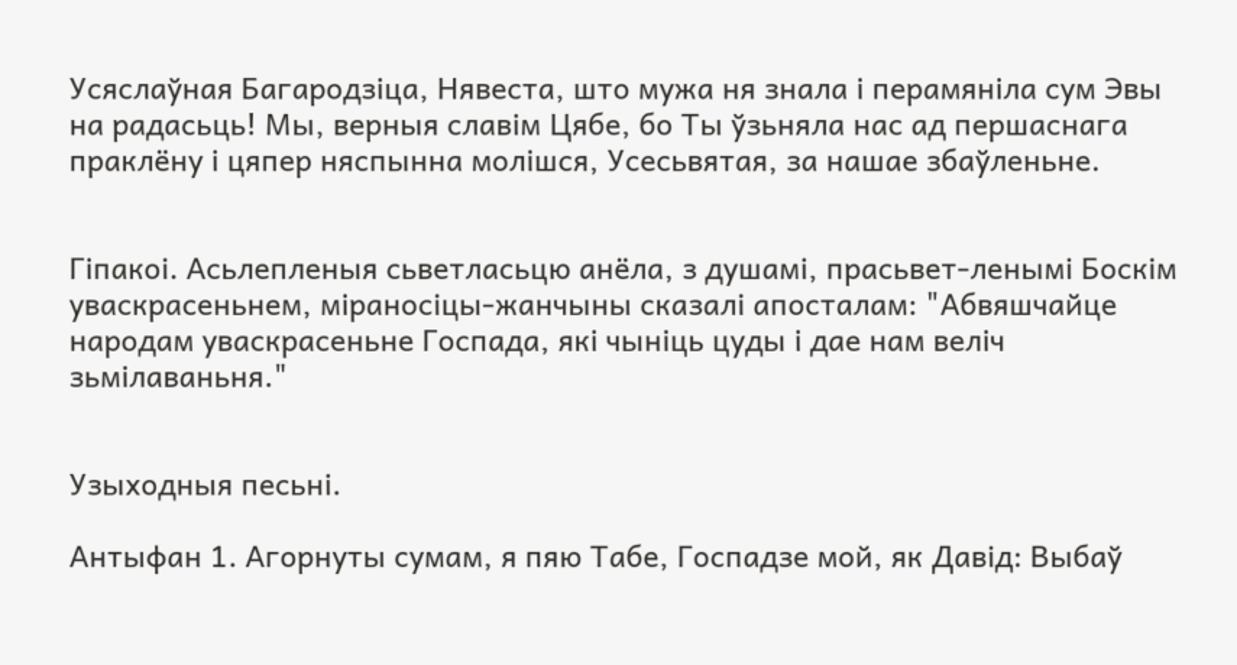Усяслаўная Багародзіца, Нявеста, што мужа ня знала і перамяніла сум Эвы на радасьць! Мы, верныя славім Цябе, бо Ты ўзьняла нас ад першаснага праклёну і цяпер няспынна молішся, Усесьвятая, за нашае збаўленьне.


Гіпакоі. Асьлепленыя сьветласьцю анёла, з душамі, прасьвет-ленымі Боскім уваскрасеньнем, міраносіцы-жанчыны сказалі апосталам: "Абвяшчайце народам уваскрасеньне Госпада, які чыніць цуды і дае нам веліч зьмілаваньня."


Узыходныя песьні.

Антыфан 1. Агорнуты сумам, я пяю Табе, Госпадзе мой, як Давід: Выбаў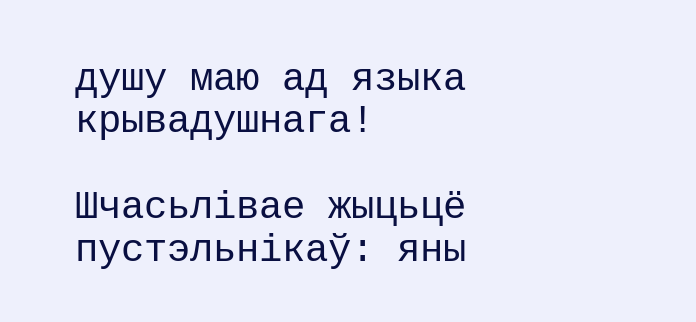душу маю ад языка крывадушнага!

Шчасьлівае жыцьцё пустэльнікаў: яны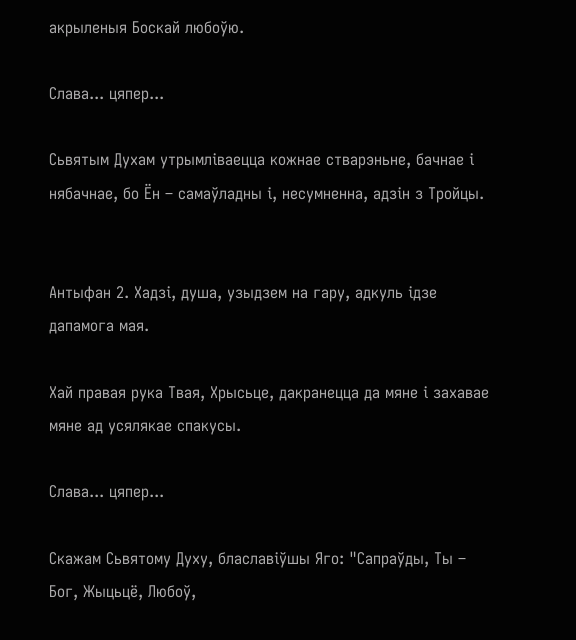акрыленыя Боскай любоўю.

Слава... цяпер...

Сьвятым Духам утрымліваецца кожнае стварэньне, бачнае і нябачнае, бо Ён – самаўладны і, несумненна, адзін з Тройцы.


Антыфан 2. Хадзі, душа, узыдзем на гару, адкуль ідзе дапамога мая.

Хай правая рука Твая, Хрысьце, дакранецца да мяне і захавае мяне ад усялякае спакусы.

Слава... цяпер...

Скажам Сьвятому Духу, блаславіўшы Яго: "Сапраўды, Ты – Бог, Жыцьцё, Любоў,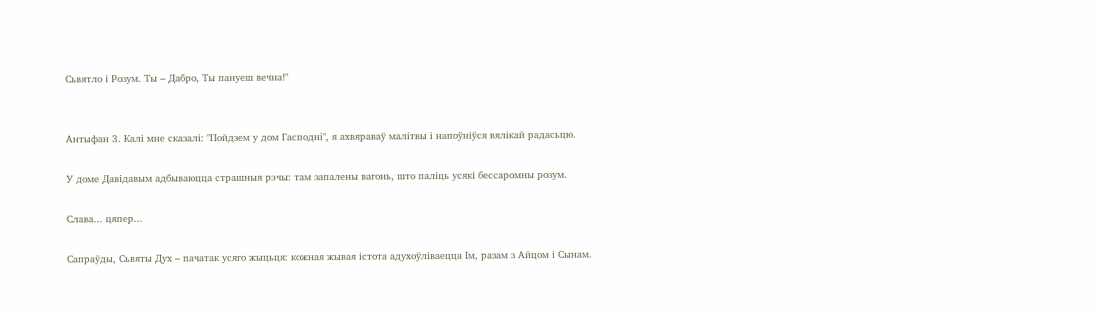Сьвятло і Розум. Ты – Дабро, Ты пануеш вечна!"


Антыфан 3. Калі мне сказалі: "Пойдзем у дом Гасподні", я ахвяраваў малітвы і напоўніўся вялікай радасьцю.

У доме Давідавым адбываюцца страшныя рэчы: там запалены вагонь, што паліць усякі бессаромны розум.

Слава... цяпер...

Сапраўды, Сьвяты Дух – пачатак усяго жыцьця: кожная жывая істота адухоўліваецца Ім, разам з Айцом і Сынам.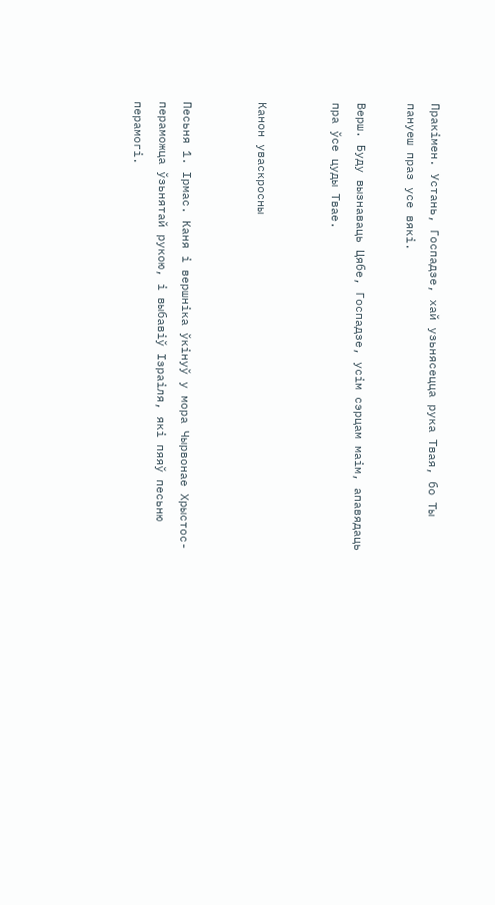Пракімен. Устань, Госпадзе, хай узьнясецца рука Твая, бо Ты пануеш праз усе вякі.

Верш. Буду вызнаваць Цябе, Госпадзе, усім сэрцам маім, апавядаць пра ўсе цуды Твае.


Канон уваскросны


Песьня 1. Ірмас. Каня і вершніка ўкінуў у мора Чырвонае Хрыстос-пераможца ўзьнятай рукою, і выбавіў Ізраіля, які пяяў песьню перамогі.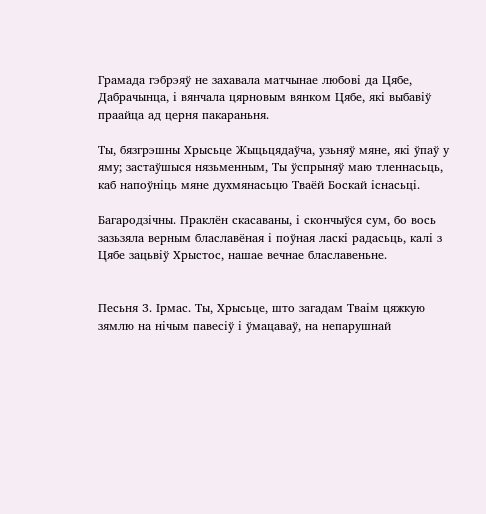Грамада гэбрэяў не захавала матчынае любові да Цябе, Дабрачынца, і вянчала цярновым вянком Цябе, які выбавіў праайца ад церня пакараньня.

Ты, бязгрэшны Хрысьце Жыцьцядаўча, узьняў мяне, які ўпаў у яму; застаўшыся нязьменным, Ты ўспрыняў маю тленнасьць, каб напоўніць мяне духмянасьцю Тваёй Боскай існасьці.

Багародзічны. Праклён скасаваны, і скончыўся сум, бо вось зазьзяла верным блаславёная і поўная ласкі радасьць, калі з Цябе зацьвіў Хрыстос, нашае вечнае блаславеньне.


Песьня 3. Ірмас. Ты, Хрысьце, што загадам Тваім цяжкую зямлю на нічым павесіў і ўмацаваў, на непарушнай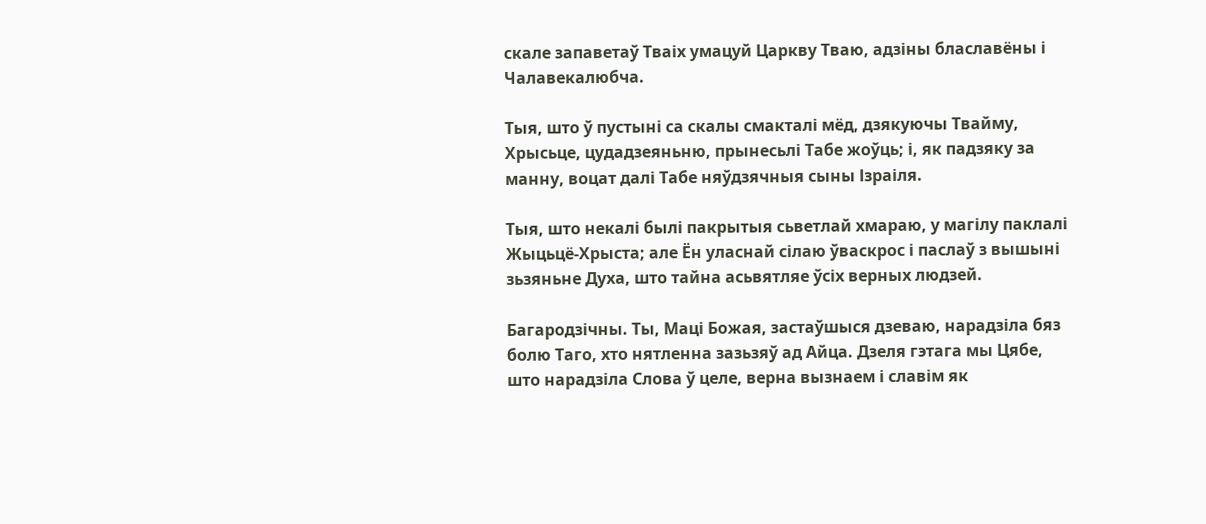скале запаветаў Тваіх умацуй Царкву Тваю, адзіны блаславёны і Чалавекалюбча.

Тыя, што ў пустыні са скалы смакталі мёд, дзякуючы Твайму, Хрысьце, цудадзеяньню, прынесьлі Табе жоўць; і, як падзяку за манну, воцат далі Табе няўдзячныя сыны Ізраіля.

Тыя, што некалі былі пакрытыя сьветлай хмараю, у магілу паклалі Жыцьцё-Хрыста; але Ён уласнай сілаю ўваскрос і паслаў з вышыні зьзяньне Духа, што тайна асьвятляе ўсіх верных людзей.

Багародзічны. Ты, Маці Божая, застаўшыся дзеваю, нарадзіла бяз болю Таго, хто нятленна зазьзяў ад Айца. Дзеля гэтага мы Цябе, што нарадзіла Слова ў целе, верна вызнаем і славім як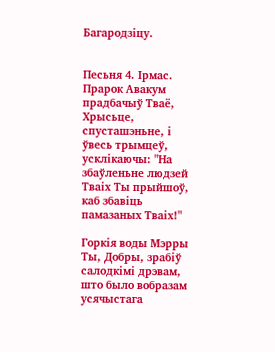Багародзіцу.


Песьня 4. Ірмас. Прарок Авакум прадбачыў Тваё, Хрысьце, спусташэньне, і ўвесь трымцеў, усклікаючы: "На збаўленьне людзей Тваіх Ты прыйшоў, каб збавіць памазаных Тваіх!"

Горкія воды Мэрры Ты, Добры, зрабіў салодкімі дрэвам, што было вобразам усячыстага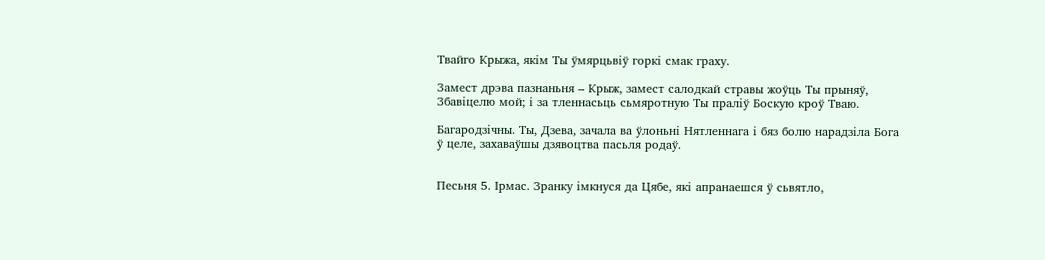Твайго Крыжа, якім Ты ўмярцьвіў горкі смак граху.

Замест дрэва пазнаньня – Крыж, замест салодкай стравы жоўць Ты прыняў, Збавіцелю мой; і за тленнасьць сьмяротную Ты праліў Боскую кроў Тваю.

Багародзічны. Ты, Дзева, зачала ва ўлоньні Нятленнага і бяз болю нарадзіла Бога ў целе, захаваўшы дзявоцтва пасьля родаў.


Песьня 5. Ірмас. Зранку імкнуся да Цябе, які апранаешся ў сьвятло,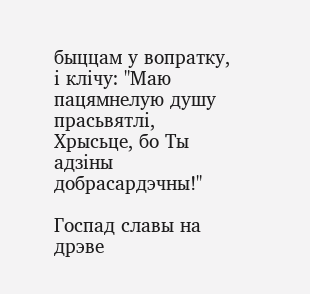быццам у вопратку, і клічу: "Маю пацямнелую душу прасьвятлі, Хрысьце, бо Ты адзіны добрасардэчны!"

Госпад славы на дрэве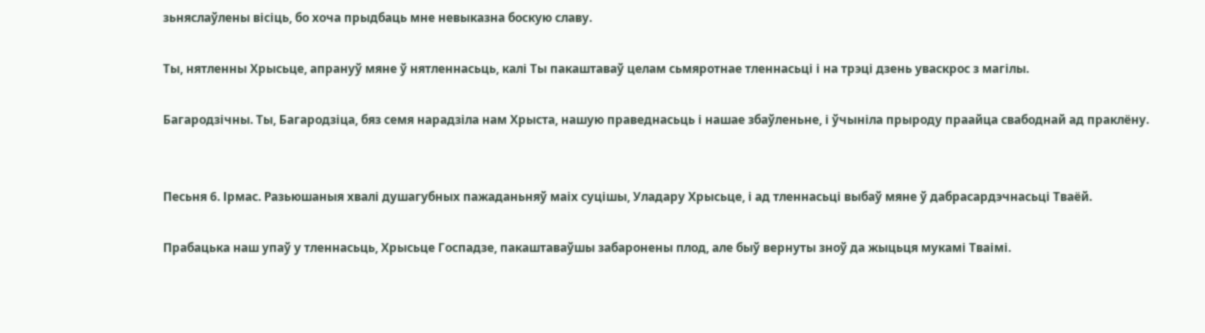зьняслаўлены вісіць, бо хоча прыдбаць мне невыказна боскую славу.

Ты, нятленны Хрысьце, апрануў мяне ў нятленнасьць, калі Ты пакаштаваў целам сьмяротнае тленнасьці і на трэці дзень уваскрос з магілы.

Багародзічны. Ты, Багародзіца, бяз семя нарадзіла нам Хрыста, нашую праведнасьць і нашае збаўленьне, і ўчыніла прыроду праайца свабоднай ад праклёну.


Песьня 6. Ірмас. Разьюшаныя хвалі душагубных пажаданьняў маіх суцішы, Уладару Хрысьце, і ад тленнасьці выбаў мяне ў дабрасардэчнасьці Тваёй.

Прабацька наш упаў у тленнасьць, Хрысьце Госпадзе, пакаштаваўшы забаронены плод, але быў вернуты зноў да жыцьця мукамі Тваімі.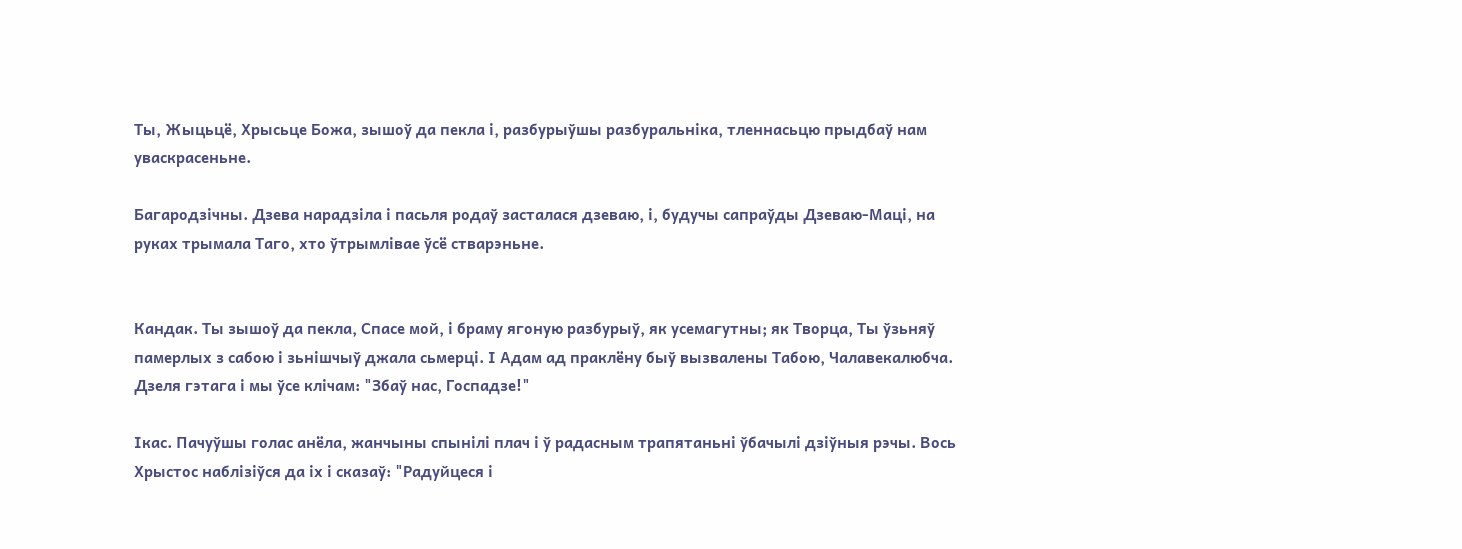Ты, Жыцьцё, Хрысьце Божа, зышоў да пекла і, разбурыўшы разбуральніка, тленнасьцю прыдбаў нам уваскрасеньне.

Багародзічны. Дзева нарадзіла і пасьля родаў засталася дзеваю, і, будучы сапраўды Дзеваю-Маці, на руках трымала Таго, хто ўтрымлівае ўсё стварэньне.


Кандак. Ты зышоў да пекла, Спасе мой, і браму ягоную разбурыў, як усемагутны; як Творца, Ты ўзьняў памерлых з сабою і зьнішчыў джала сьмерці. І Адам ад праклёну быў вызвалены Табою, Чалавекалюбча. Дзеля гэтага і мы ўсе клічам: "Збаў нас, Госпадзе!"

Ікас. Пачуўшы голас анёла, жанчыны спынілі плач і ў радасным трапятаньні ўбачылі дзіўныя рэчы. Вось Хрыстос наблізіўся да іх і сказаў: "Радуйцеся і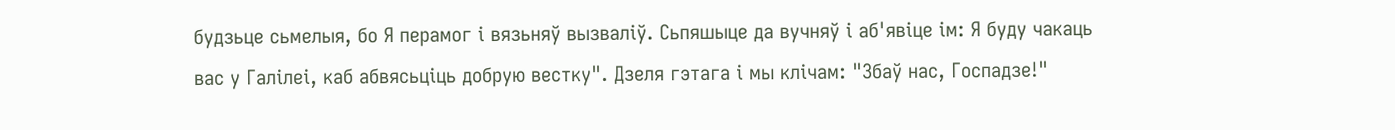будзьце сьмелыя, бо Я перамог і вязьняў вызваліў. Сьпяшыце да вучняў і аб'явіце ім: Я буду чакаць вас у Галілеі, каб абвясьціць добрую вестку". Дзеля гэтага і мы клічам: "Збаў нас, Госпадзе!"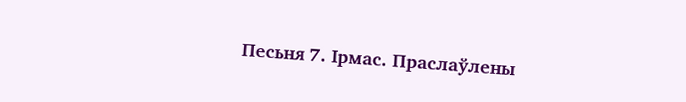Песьня 7. Ірмас. Праслаўлены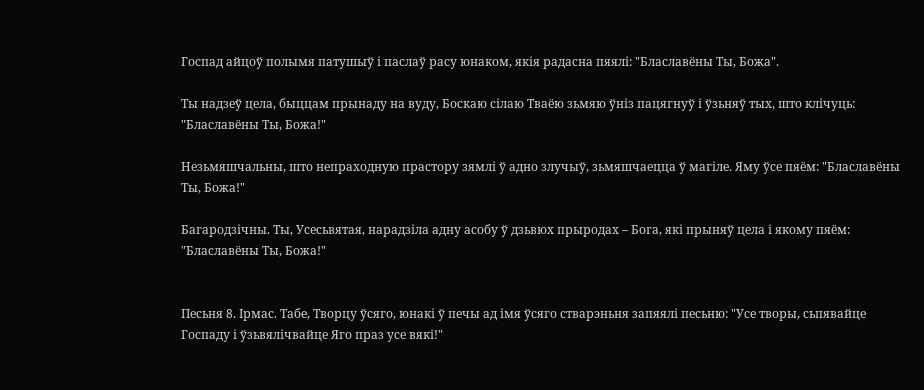Госпад айцоў полымя патушыў і паслаў расу юнаком, якія радасна пяялі: "Блаславёны Ты, Божа".

Ты надзеў цела, быццам прынаду на вуду, Боскаю сілаю Тваёю зьмяю ўніз пацягнуў і ўзьняў тых, што клічуць: "Блаславёны Ты, Божа!"

Незьмяшчальны, што непраходную прастору зямлі ў адно злучыў, зьмяшчаецца ў магіле. Яму ўсе пяём: "Блаславёны Ты, Божа!"

Багародзічны. Ты, Усесьвятая, нарадзіла адну асобу ў дзьвюх прыродах – Бога, які прыняў цела і якому пяём: "Блаславёны Ты, Божа!"


Песьня 8. Ірмас. Табе, Творцу ўсяго, юнакі ў печы ад імя ўсяго стварэньня запяялі песьню: "Усе творы, сьпявайце Госпаду і ўзьвялічвайце Яго праз усе вякі!"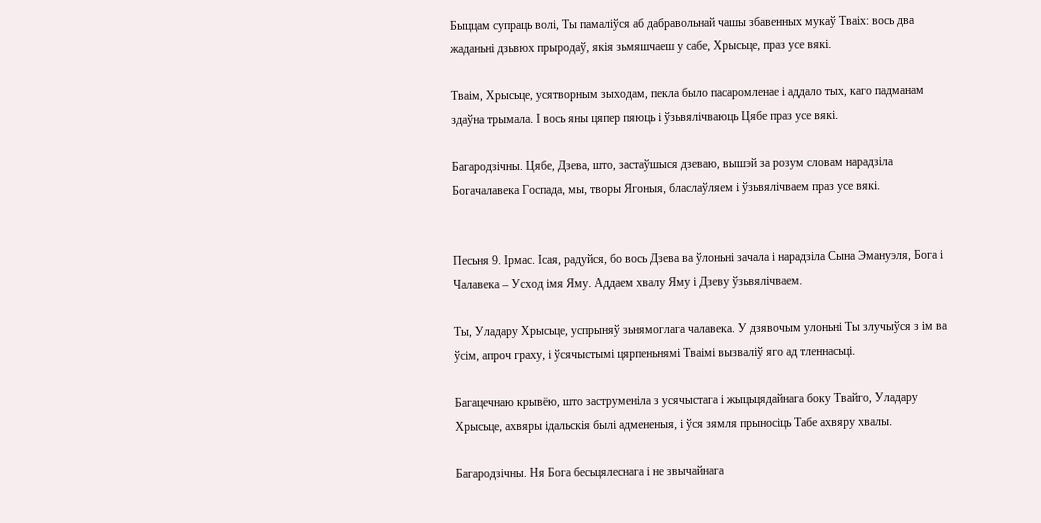Быццам супраць волі, Ты памаліўся аб дабравольнай чашы збавенных мукаў Тваіх: вось два жаданьні дзьвюх прыродаў, якія зьмяшчаеш у сабе, Хрысьце, праз усе вякі.

Тваім, Хрысьце, усятворным зыходам, пекла было пасаромленае і аддало тых, каго падманам здаўна трымала. І вось яны цяпер пяюць і ўзьвялічваюць Цябе праз усе вякі.

Багародзічны. Цябе, Дзева, што, застаўшыся дзеваю, вышэй за розум словам нарадзіла Богачалавека Госпада, мы, творы Ягоныя, бласлаўляем і ўзьвялічваем праз усе вякі.


Песьня 9. Ірмас. Ісая, радуйся, бо вось Дзева ва ўлоньні зачала і нарадзіла Сына Эмануэля, Бога і Чалавека – Усход імя Яму. Аддаем хвалу Яму і Дзеву ўзьвялічваем.

Ты, Уладару Хрысьце, успрыняў зьнямоглага чалавека. У дзявочым улоньні Ты злучыўся з ім ва ўсім, апроч граху, і ўсячыстымі цярпеньнямі Тваімі вызваліў яго ад тленнасьці.

Багацечнаю крывёю, што заструменіла з усячыстага і жыцьцядайнага боку Твайго, Уладару Хрысьце, ахвяры ідальскія былі адмененыя, і ўся зямля прыносіць Табе ахвяру хвалы.

Багародзічны. Ня Бога бесьцялеснага і не звычайнага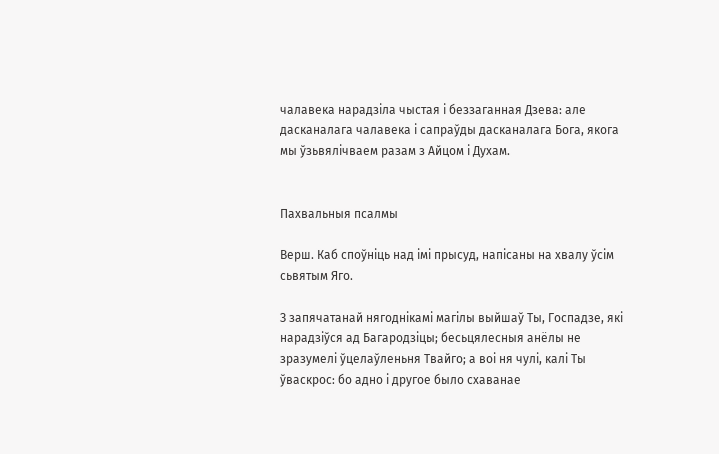чалавека нарадзіла чыстая і беззаганная Дзева: але дасканалага чалавека і сапраўды дасканалага Бога, якога мы ўзьвялічваем разам з Айцом і Духам.


Пахвальныя псалмы

Верш. Каб споўніць над імі прысуд, напісаны на хвалу ўсім сьвятым Яго.

З запячатанай нягоднікамі магілы выйшаў Ты, Госпадзе, які нарадзіўся ад Багародзіцы; бесьцялесныя анёлы не зразумелі ўцелаўленьня Твайго; а воі ня чулі, калі Ты ўваскрос: бо адно і другое было схаванае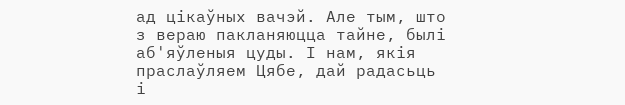ад цікаўных вачэй. Але тым, што з вераю пакланяюцца тайне, былі аб'яўленыя цуды. І нам, якія праслаўляем Цябе, дай радасьць і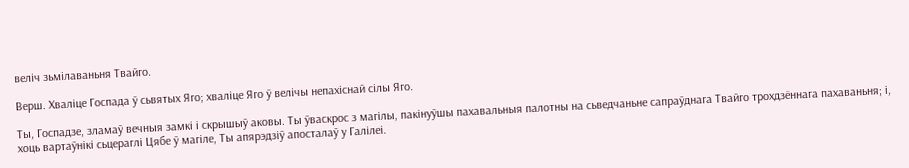веліч зьмілаваньня Твайго.

Верш. Хваліце Госпада ў сьвятых Яго; хваліце Яго ў велічы непахіснай сілы Яго.

Ты, Госпадзе, зламаў вечныя замкі і скрышыў аковы. Ты ўваскрос з магілы, пакінуўшы пахавальныя палотны на сьведчаньне сапраўднага Твайго трохдзённага пахаваньня; і, хоць вартаўнікі сьцераглі Цябе ў магіле, Ты апярэдзіў апосталаў у Галілеі.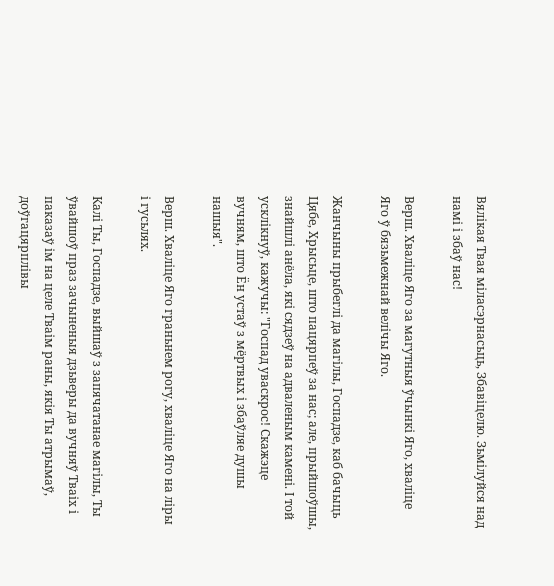Вялікая Твая міласэрнасьць, Збавіцелю. Зьмілуйся над намі і збаў нас!

Верш. Хваліце Яго за магутныя ўчынкі Яго, хваліце Яго ў бязьмежнай велічы Яго.

Жанчыны прыбеглі да магілы, Госпадзе, каб бачыць Цябе, Хрысьце, што пацярпеў за нас; але, прыйшоўшы, знайшлі анёла, які сядзеў на адваленым камені. І той усклікнуў, кажучы: "Госпад уваскрос! Скажэце вучням, што Ён устаў з мёртвых і збаўляе душы нашыя".

Верш. Хваліце Яго граньнем рогу, хваліце Яго на ліры і гусьлях.

Калі Ты, Госпадзе, выйшаў з запячатанае магілы, Ты ўвайшоў праз зачыненыя дзьверы да вучняў Тваіх і паказаў ім на целе Тваім раны, якія Ты атрымаў, доўгацярплівы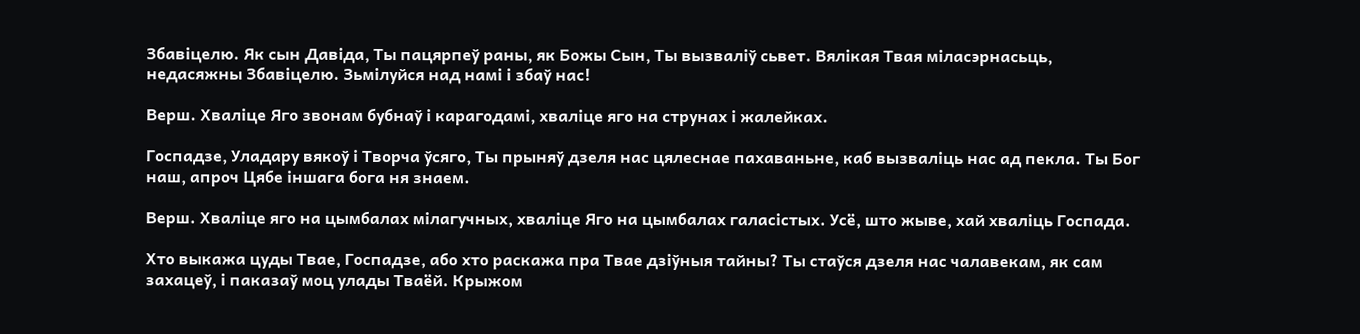Збавіцелю. Як сын Давіда, Ты пацярпеў раны, як Божы Сын, Ты вызваліў сьвет. Вялікая Твая міласэрнасьць, недасяжны Збавіцелю. Зьмілуйся над намі і збаў нас!

Верш. Хваліце Яго звонам бубнаў і карагодамі, хваліце яго на струнах і жалейках.

Госпадзе, Уладару вякоў і Творча ўсяго, Ты прыняў дзеля нас цялеснае пахаваньне, каб вызваліць нас ад пекла. Ты Бог наш, апроч Цябе іншага бога ня знаем.

Верш. Хваліце яго на цымбалах мілагучных, хваліце Яго на цымбалах галасістых. Усё, што жыве, хай хваліць Госпада.

Хто выкажа цуды Твае, Госпадзе, або хто раскажа пра Твае дзіўныя тайны? Ты стаўся дзеля нас чалавекам, як сам захацеў, і паказаў моц улады Тваёй. Крыжом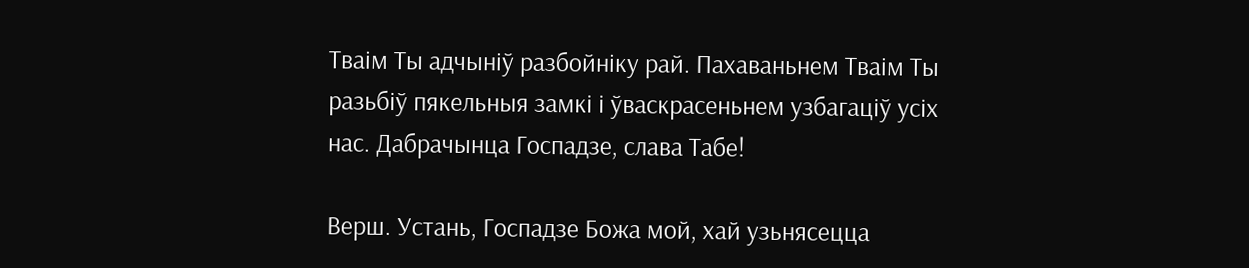Тваім Ты адчыніў разбойніку рай. Пахаваньнем Тваім Ты разьбіў пякельныя замкі і ўваскрасеньнем узбагаціў усіх нас. Дабрачынца Госпадзе, слава Табе!

Верш. Устань, Госпадзе Божа мой, хай узьнясецца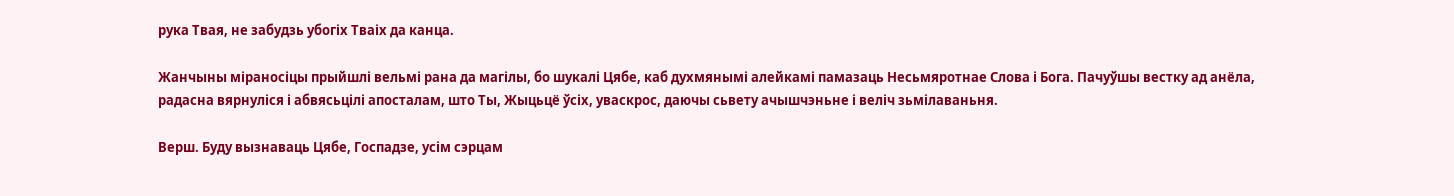рука Твая, не забудзь убогіх Тваіх да канца.

Жанчыны міраносіцы прыйшлі вельмі рана да магілы, бо шукалі Цябе, каб духмянымі алейкамі памазаць Несьмяротнае Слова і Бога. Пачуўшы вестку ад анёла, радасна вярнуліся і абвясьцілі апосталам, што Ты, Жыцьцё ўсіх, уваскрос, даючы сьвету ачышчэньне і веліч зьмілаваньня.

Верш. Буду вызнаваць Цябе, Госпадзе, усім сэрцам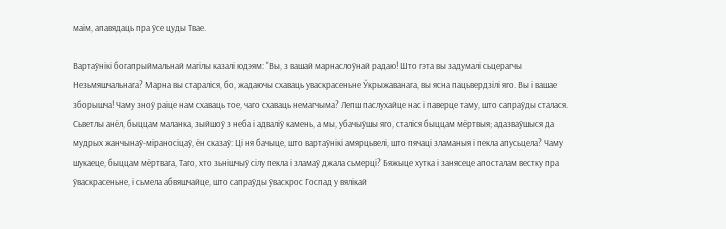маім, апавядаць пра ўсе цуды Твае.

Вартаўнікі богапрыймальнай магілы казалі юдэям: "Вы, з вашай марнаслоўнай радаю! Што гэта вы задумалі сьцерагчы Незьмяшчальнага? Марна вы стараліся, бо, жадаючы схаваць уваскрасеньне Ўкрыжаванага, вы ясна пацьвердзілі яго. Вы і вашае зборышча! Чаму зноў раіце нам схаваць тое, чаго схаваць немагчыма? Лепш паслухайце нас і паверце таму, што сапраўды сталася. Сьветлы анёл, быццам маланка, зыйшоў з неба і адваліў камень, а мы, убачыўшы яго, сталіся быццам мёртвыя; адазваўшыся да мудрых жанчынаў-міраносіцаў, ён сказаў: Ці ня бачыце, што вартаўнікі амярцьвелі, што пячаці зламаныя і пекла апусьцела? Чаму шукаеце, быццам мёртвага, Таго, хто зьнішчыў сілу пекла і зламаў джала сьмерці? Бяжыце хутка і занясеце апосталам вестку пра ўваскрасеньне, і сьмела абвяшчайце, што сапраўды ўваскрос Госпад у вялікай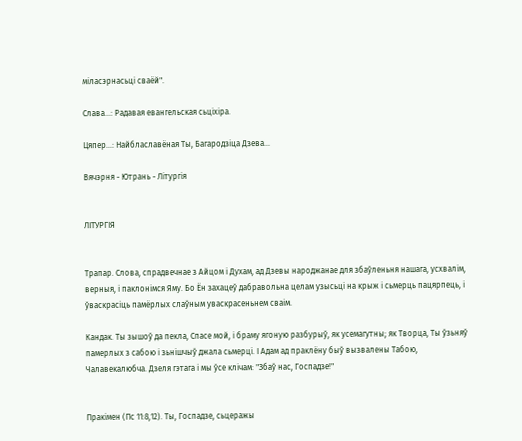міласэрнасьці сваёй".

Слава...: Радавая евангельская сьціхіра.

Цяпер...: Найблаславёная Ты, Багародзіца Дзева...

Вячэрня - Ютрань - Літургія


ЛІТУРГІЯ


Трапар. Слова, спрадвечнае з Айцом і Духам, ад Дзевы народжанае для збаўленьня нашага, усхвалім, верныя, і паклонімся Яму. Бо Ён захацеў дабравольна целам узысьці на крыж і сьмерць пацярпець, і ўваскрасіць памёрлых слаўным уваскрасеньнем сваім.

Кандак. Ты зышоў да пекла, Спасе мой, і браму ягоную разбурыў, як усемагутны; як Творца, Ты ўзьняў памерлых з сабою і зьнішчыў джала сьмерці. І Адам ад праклёну быў вызвалены Табою, Чалавекалюбча. Дзеля гэтага і мы ўсе клічам: "Збаў нас, Госпадзе!"


Пракімен (Пс 11:8,12). Ты, Госпадзе, сьцеражы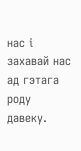нас і захавай нас ад гэтага роду давеку.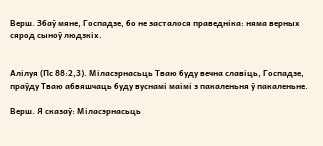Верш. Збаў мяне, Госпадзе, бо не засталося праведніка: няма верных сярод сыноў людзкіх.


Алілуя (Пс 88:2,3). Міласэрнасьць Тваю буду вечна славіць, Госпадзе, праўду Тваю абвяшчаць буду вуснамі маімі з пакаленьня ў пакаленьне.

Верш. Я сказаў: Міласэрнасьць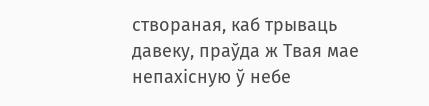створаная, каб трываць давеку, праўда ж Твая мае непахісную ў небе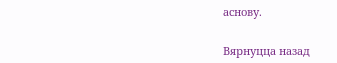аснову.


Вярнуцца назад